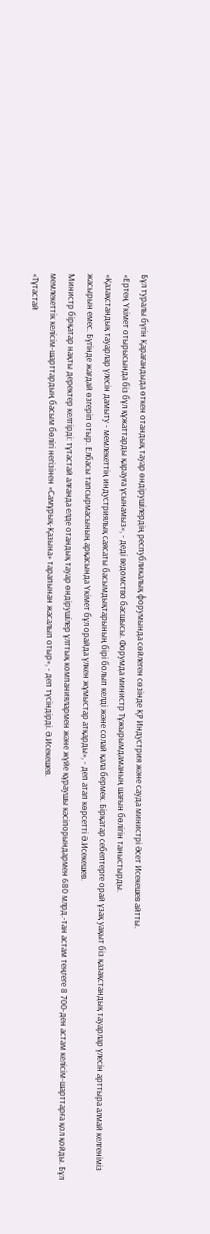Бұл туралы бүгін Қарағандыда өткен отандық тауар өндірушілердің республикалық форумында сөйлеген сөзінде ҚР Индустрия және сауда министрі Әсет Исекешев айтты.
«Ертең Үкімет отырысында біз бұл құжаттарды қарауға ұсынамыз», - деді ведомство басшысы. Форумда министр Тұжырымдаманың шағын бөлігін таныстырды.
«Қазақстандық тауарлар үлесін дамыту - мемлекеттің индустриялық саясаты басымдықтарының бірі болып келді және солай қала бермек. Бірқатар себептерге орай ұзақ уақыт біз қазақстандық тауарлар үлесін арттыра алмай келгеніміз жасырын емес. Бүгінде жағдай өзгеріп отыр. Елбасы тапсырмасының арқасында Үкімет бұл орайда үлкен жұмыстар атқарды», - деп атап көрсетті Ә.Исекешев.
Министр бірқатар нақты деректер келтірді: тұтастай алғанда елде отандық тауар өндірушілер ұлттық компаниялармен және жүйе құраушы кәсіпорындармен 680 млрд.-тан астам теңгеге 8 700-ден астам келісім-шарттарға қол қойды. Бұл мемлекеттік келісім-шарттардың басым бөлігі негізінен «Самұрық-Қазына» тарапынан жасалып отыр», - деп түсіндірді. Ә.Исекешев.
«Тұтастай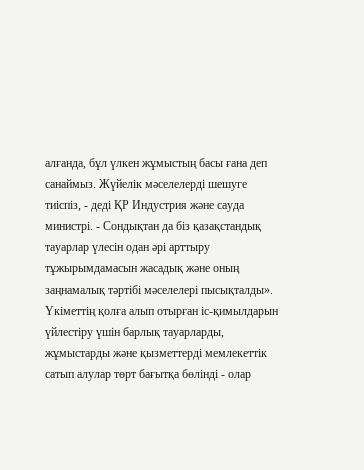алғанда, бұл үлкен жұмыстың басы ғана деп санаймыз. Жүйелік мәселелерді шешуге тиіспіз, - деді ҚР Индустрия және сауда министрі. - Сондықтан да біз қазақстандық тауарлар үлесін одан әрі арттыру тұжырымдамасын жасадық және оның заңнамалық тәртібі мәселелері пысықталды». Үкіметтің қолға алып отырған іс-қимылдарын үйлестіру үшін барлық тауарларды, жұмыстарды және қызметтерді мемлекеттік сатып алулар төрт бағытқа бөлінді - олар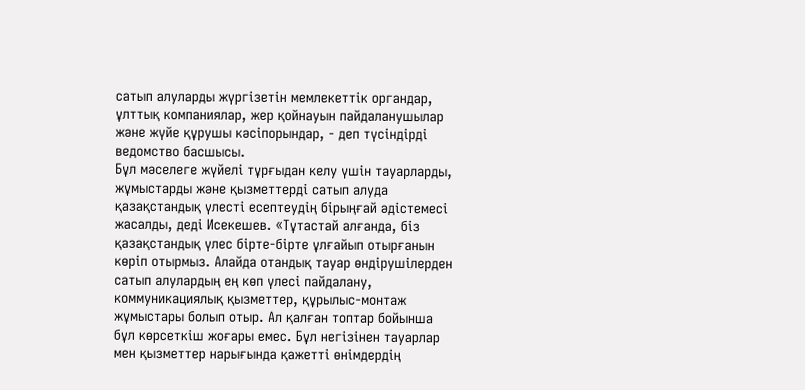сатып алуларды жүргізетін мемлекеттік органдар, ұлттық компаниялар, жер қойнауын пайдаланушылар және жүйе құрушы кәсіпорындар, - деп түсіндірді ведомство басшысы.
Бұл мәселеге жүйелі тұрғыдан келу үшін тауарларды, жұмыстарды және қызметтерді сатып алуда қазақстандық үлесті есептеудің бірыңғай әдістемесі жасалды, деді Исекешев. «Тұтастай алғанда, біз қазақстандық үлес бірте-бірте ұлғайып отырғанын көріп отырмыз. Алайда отандық тауар өндірушілерден сатып алулардың ең көп үлесі пайдалану, коммуникациялық қызметтер, құрылыс-монтаж жұмыстары болып отыр. Ал қалған топтар бойынша бұл көрсеткіш жоғары емес. Бұл негізінен тауарлар мен қызметтер нарығында қажетті өнімдердің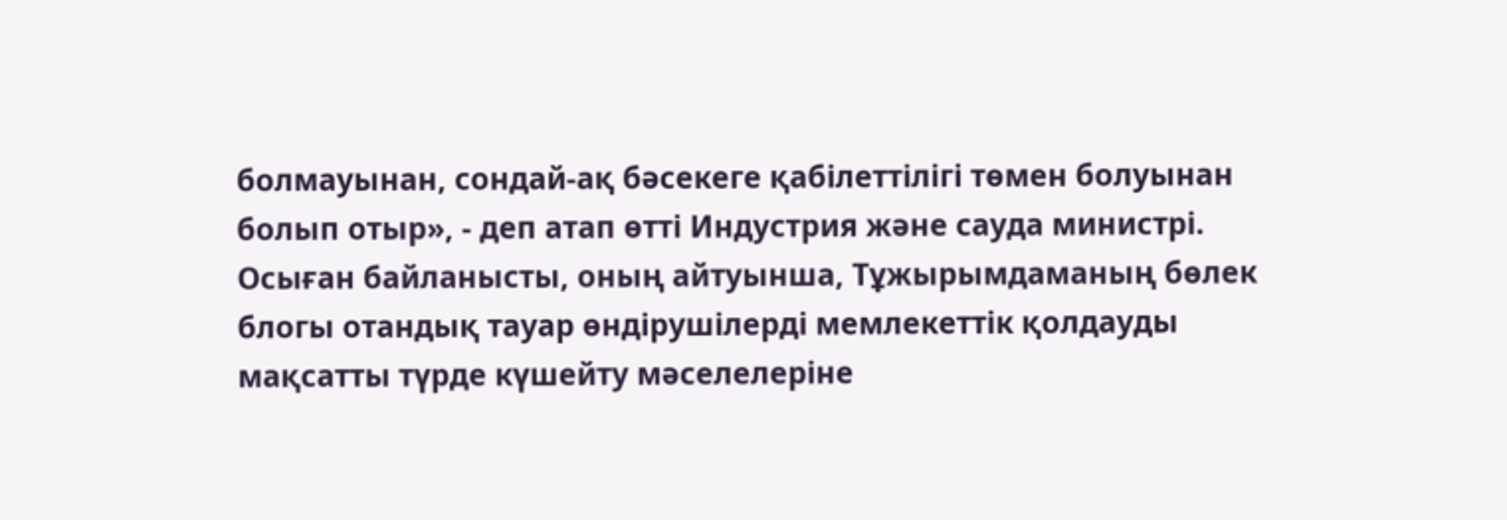болмауынан, сондай-ақ бәсекеге қабілеттілігі төмен болуынан болып отыр», - деп атап өтті Индустрия және сауда министрі.
Осыған байланысты, оның айтуынша, Тұжырымдаманың бөлек блогы отандық тауар өндірушілерді мемлекеттік қолдауды мақсатты түрде күшейту мәселелеріне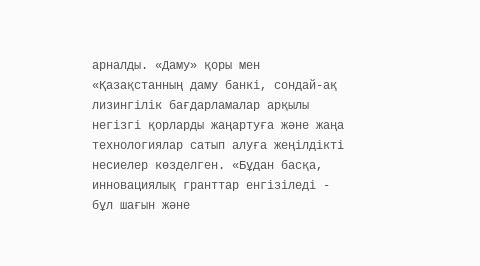арналды. «Даму» қоры мен «Қазақстанның даму банкі, сондай-ақ лизингілік бағдарламалар арқылы негізгі қорларды жаңартуға және жаңа технологиялар сатып алуға жеңілдікті несиелер көзделген. «Бұдан басқа, инновациялық гранттар енгізіледі - бұл шағын және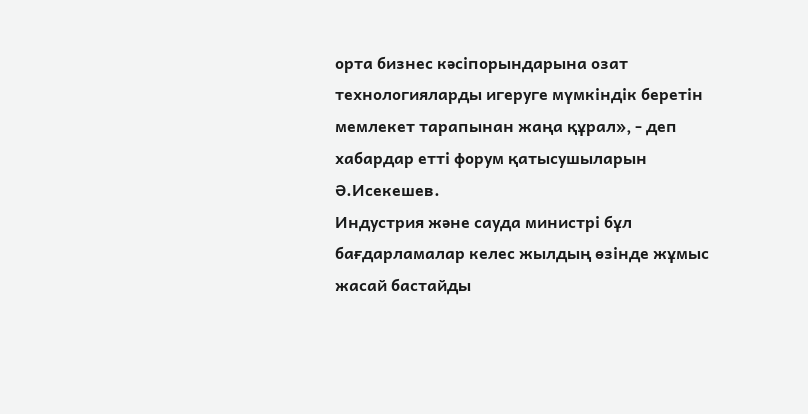орта бизнес кәсіпорындарына озат технологияларды игеруге мүмкіндік беретін мемлекет тарапынан жаңа құрал», - деп хабардар етті форум қатысушыларын Ә.Исекешев.
Индустрия және сауда министрі бұл бағдарламалар келес жылдың өзінде жұмыс жасай бастайды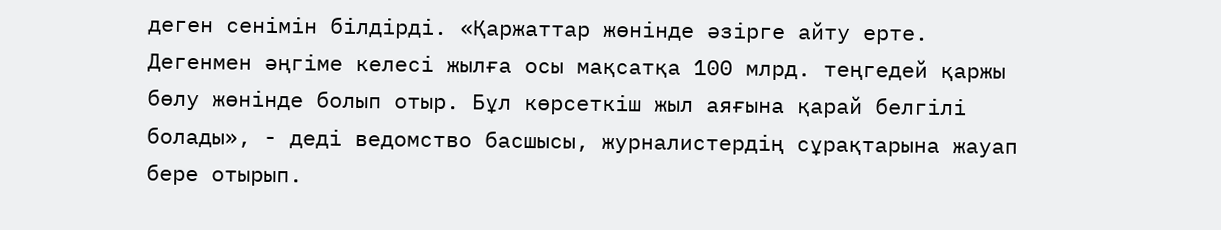деген сенімін білдірді. «Қаржаттар жөнінде әзірге айту ерте. Дегенмен әңгіме келесі жылға осы мақсатқа 100 млрд. теңгедей қаржы бөлу жөнінде болып отыр. Бұл көрсеткіш жыл аяғына қарай белгілі болады», - деді ведомство басшысы, журналистердің сұрақтарына жауап бере отырып.